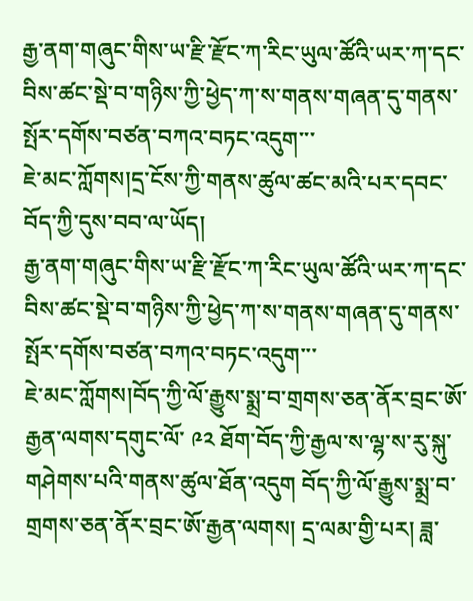རྒྱ་ནག་གཞུང་གིས་ཡ་རྫི་རྫོང་ཀ་རིང་ཡུལ་ཚོའི་ཡར་ཀ་དང་བིས་ཚང་སྡེ་བ་གཉིས་ཀྱི་ཕྱེད་ཀ་ས་གནས་གཞན་དུ་གནས་སྤོར་དགོས་བཙན་བཀའ་བཏང་འདུག་་་
ཇེ་མང་ཀློགས།དྲ་ངོས་ཀྱི་གནས་ཚུལ་ཚང་མའི་པར་དབང་བོད་ཀྱི་དུས་བབ་ལ་ཡོད།
རྒྱ་ནག་གཞུང་གིས་ཡ་རྫི་རྫོང་ཀ་རིང་ཡུལ་ཚོའི་ཡར་ཀ་དང་བིས་ཚང་སྡེ་བ་གཉིས་ཀྱི་ཕྱེད་ཀ་ས་གནས་གཞན་དུ་གནས་སྤོར་དགོས་བཙན་བཀའ་བཏང་འདུག་་་
ཇེ་མང་ཀློགས།བོད་ཀྱི་ལོ་རྒྱུས་སྨྲ་བ་གྲགས་ཅན་ནོར་བྲང་ཨོ་རྒྱན་ལགས་དགུང་ལོ་ ༩༢ ཐོག་བོད་ཀྱི་རྒྱལ་ས་ལྷ་ས་རུ་སྐུ་གཤེགས་པའི་གནས་ཚུལ་ཐོན་འདུག བོད་ཀྱི་ལོ་རྒྱུས་སྨྲ་བ་གྲགས་ཅན་ནོར་བྲང་ཨོ་རྒྱན་ལགས། དྲ་ལམ་གྱི་པར། ཟླ་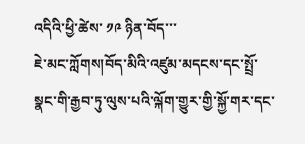འདིའི་ཕྱི་ཚེས་ ༡༩ ཉིན་བོད་་་
ཇེ་མང་ཀློགས།བོད་མིའི་འཛུམ་མདངས་དང་སྤྲོ་སྣང་གི་རྒྱབ་ཏུ་ལུས་པའི་ལྐོག་གྱུར་གྱི་སྐྱོ་གར་དང་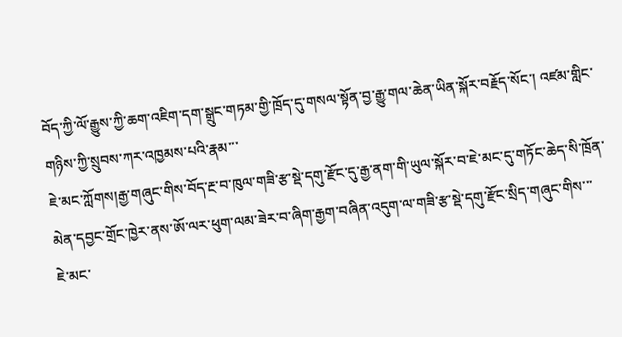བོད་ཀྱི་ལོ་རྒྱུས་ཀྱི་ཆག་འཇིག་དག་སྒྲུང་གཏམ་གྱི་ཁྲོད་དུ་གསལ་སྟོན་བྱ་རྒྱུ་གལ་ཆེན་ཡིན་སྐོར་བརྗོད་སོང་། འཛམ་གླིང་གཉིས་ཀྱི་སྲུབས་ཀར་འཁྱམས་པའི་རྣམ་་་
ཇེ་མང་ཀློགས།རྒྱ་གཞུང་གིས་བོད་རྔ་བ་ཁུལ་གཟི་རྩ་སྡེ་དགུ་རྫོང་དུ་རྒྱ་ནག་གི་ཡུལ་སྐོར་བ་ཇེ་མང་དུ་གཏོང་ཆེད་སི་ཁྲོན་མེན་དབྱང་གྲོང་ཁྱེར་ནས་ཨོ་ལར་ཕུག་ལམ་ཟེར་བ་ཞིག་རྒྱག་བཞིན་འདུག་ལ་གཟི་རྩ་སྡེ་དགུ་རྫོང་སྲིད་གཞུང་གིས་་་
ཇེ་མང་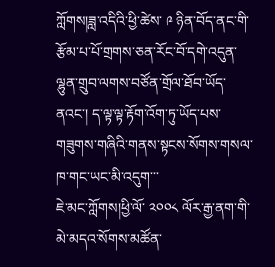ཀློགས།ཟླ་འདིའི་ཕྱི་ཚེས་ ༩ ཉིན་བོད་ནང་གི་རྩོམ་པ་པོ་གྲགས་ཅན་རོང་བོ་དགེ་འདུན་ལྷུན་གྲུབ་ལགས་བཙོན་གྲོལ་ཐོབ་ཡོད་ནའང་། ད་ལྟ་ལྟ་རྟོག་འོག་ཏུ་ཡོད་པས་གཟུགས་གཞིའི་གནས་སྟངས་སོགས་གསལ་ཁ་གང་ཡང་མི་འདུག་་་
ཇེ་མང་ཀློགས།ཕྱི་ལོ་ ༢༠༠༨ ལོར་རྒྱ་ནག་གི་མེ་མདའ་སོགས་མཚོན་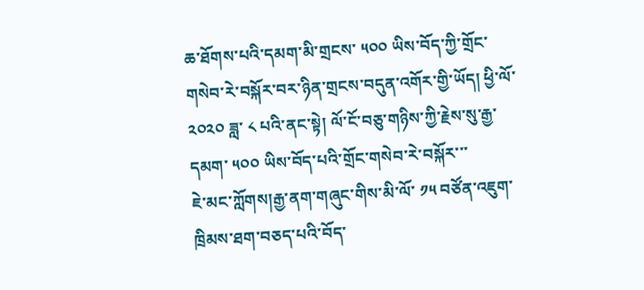ཆ་ཐོགས་པའི་དམག་མི་གྲངས་ ༥༠༠ ཡིས་བོད་ཀྱི་གྲོང་གསེབ་རེ་བསྐོར་བར་ཉིན་གྲངས་བདུན་འགོར་གྱི་ཡོད། ཕྱི་ལོ་ ༢༠༢༠ ཟླ་ ༨ པའི་ནང་སྟེ། ལོ་ངོ་བཅུ་གཉིས་ཀྱི་རྗེས་སུ་རྒྱ་དམག་ ༥༠༠ ཡིས་བོད་པའི་གྲོང་གསེབ་རེ་བསྐོར་་་
ཇེ་མང་ཀློགས།རྒྱ་ནག་གཞུང་གིས་མི་ལོ་ ༡༥ བཙོན་འཇུག་ཁྲིམས་ཐག་བཅད་པའི་བོད་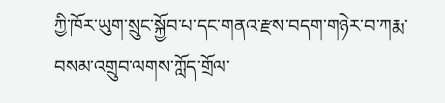ཀྱི་ཁོར་ཡུག་སྲུང་སྐྱོབ་པ་དང་གནའ་རྫས་བདག་གཉེར་བ་ཀརྨ་བསམ་འགྲུབ་ལགས་ཀློད་གྲོལ་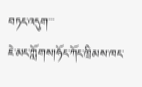བཏང་འདུག་་་
ཇེ་མང་ཀློགས།ཧོང་ཀོང་ཁྲིམས་ཁང་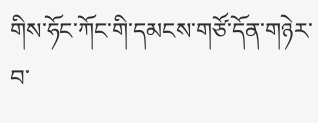གིས་ཧོང་ཀོང་གི་དམངས་གཙོ་དོན་གཉེར་བ་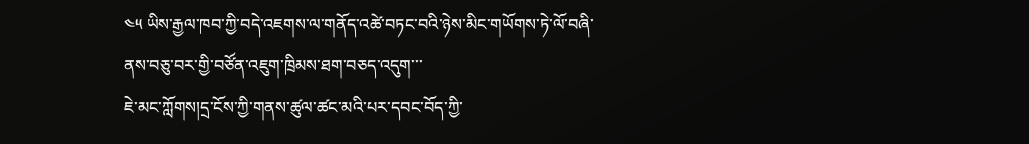༤༥ ཡིས་རྒྱལ་ཁབ་ཀྱི་བདེ་འཇགས་ལ་གནོད་འཚེ་བཏང་བའི་ཉེས་མིང་གཡོགས་ཏེ་ལོ་བཞི་ནས་བཅུ་བར་གྱི་བཙོན་འཇུག་ཁྲིམས་ཐག་བཅད་འདུག་་་
ཇེ་མང་ཀློགས།དྲ་ངོས་ཀྱི་གནས་ཚུལ་ཚང་མའི་པར་དབང་བོད་ཀྱི་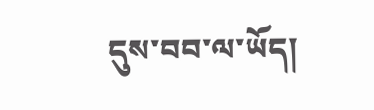དུས་བབ་ལ་ཡོད།